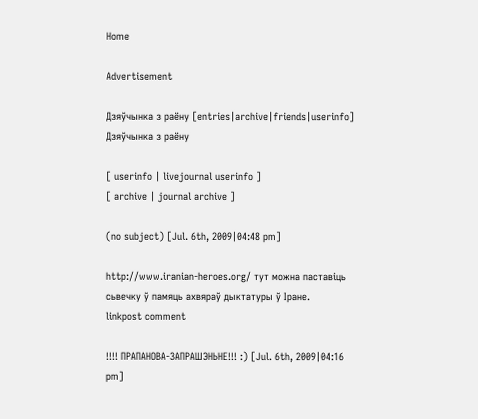Home

Advertisement

Дзяўчынка з раёну [entries|archive|friends|userinfo]
Дзяўчынка з раёну

[ userinfo | livejournal userinfo ]
[ archive | journal archive ]

(no subject) [Jul. 6th, 2009|04:48 pm]

http://www.iranian-heroes.org/ тут можна паставіць сьвечку ў памяць ахвяраў дыктатуры ў Іране.
linkpost comment

!!!! ПРАПАНОВА-ЗАПРАШЭНЬНЕ!!! :) [Jul. 6th, 2009|04:16 pm]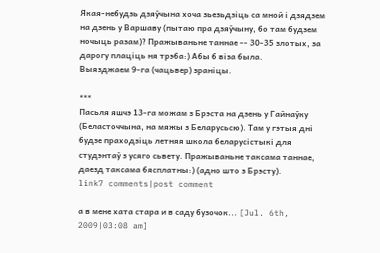Якая-небудзь дзяўчына хоча зьезьдзіць са мной і дзядзем на дзень у Варшаву (пытаю пра дзяўчыну, бо там будзем ночыць разам)? Пражываньне таннае -- 30-35 злотых, за дарогу плаціць ня трэба:) Абы б віза была.
Выязджаем 9-га (чацьвер) зраніцы.

***
Пасьля яшчэ 13-га можам з Брэста на дзень у Гайнаўку (Беласточчына, на мяжы з Беларусьсю). Там у гэтыя дні будзе праходзіць летняя школа беларусістыкі для студэнтаў з усяго сьвету. Пражываньне таксама таннае, даезд таксама бясплатны:) (адно што з Брэсту).
link7 comments|post comment

а в мене хата стара и в саду бузочок... [Jul. 6th, 2009|03:08 am]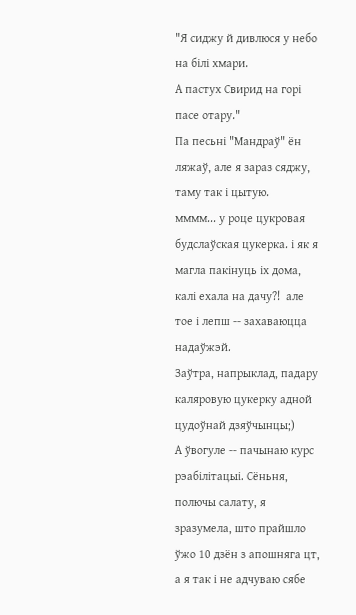"Я сиджу й дивлюся у небо на білі хмари.
А пастух Свирид на горі пасе отару."
Па песьні "Мандраў" ён ляжаў, але я зараз сяджу, таму так і цытую.
мммм... у роце цукровая будслаўская цукерка. і як я магла пакінуць іх дома, калі ехала на дачу?!  але тое і лепш -- захаваюцца надаўжэй.
Заўтра, напрыклад, падару каляровую цукерку адной цудоўнай дзяўчынцы;)
А ўвогуле -- пачынаю курс рэабілітацыі. Сёньня, полючы салату, я зразумела, што прайшло ўжо 10 дзён з апошняга цт, а я так і не адчуваю сябе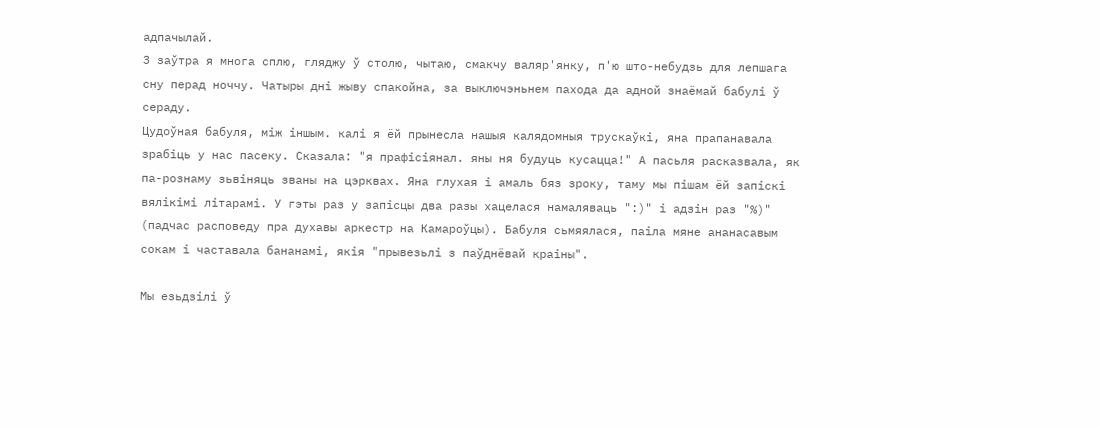адпачылай.
З заўтра я многа сплю, гляджу ў столю, чытаю, смакчу валяр'янку, п'ю што-небудзь для лепшага сну перад ноччу. Чатыры дні жыву спакойна, за выключэньнем пахода да адной знаёмай бабулі ў сераду.
Цудоўная бабуля, між іншым. калі я ёй прынесла нашыя калядомныя трускаўкі, яна прапанавала зрабіць у нас пасеку. Сказала: "я прафісіянал. яны ня будуць кусацца!" А пасьля расказвала, як па-рознаму зьвіняць званы на цэрквах. Яна глухая і амаль бяз зроку, таму мы пішам ёй запіскі вялікімі літарамі. У гэты раз у запісцы два разы хацелася намаляваць ":)" і адзін раз "%)" (падчас расповеду пра духавы аркестр на Камароўцы). Бабуля сьмяялася, паіла мяне ананасавым сокам і частавала бананамі, якія "прывезьлі з паўднёвай краіны".

Мы езьдзілі ў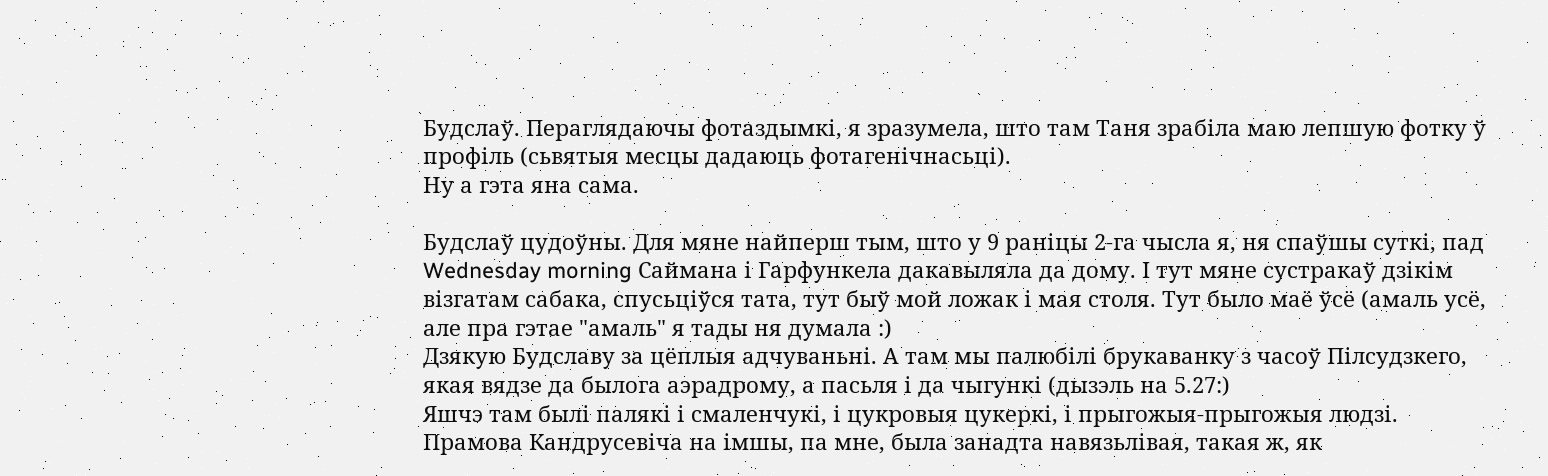Будслаў. Пераглядаючы фотаздымкі, я зразумела, што там Таня зрабіла маю лепшую фотку ў профіль (сьвятыя месцы дадаюць фотагенічнасьці).
Ну а гэта яна сама.

Будслаў цудоўны. Для мяне найперш тым, што у 9 раніцы 2-га чысла я, ня спаўшы суткі, пад Wednesday morning Саймана і Гарфункела дакавыляла да дому. І тут мяне сустракаў дзікім візгатам сабака, спусьціўся тата, тут быў мой ложак і мая столя. Тут было маё ўсё (амаль усё, але пра гэтае "амаль" я тады ня думала :)
Дзякую Будславу за цёплыя адчуваньні. А там мы палюбілі брукаванку з часоў Пілсудзкего, якая вядзе да былога аэрадрому, а пасьля і да чыгункі (дызэль на 5.27:)
Яшчэ там былі палякі і смаленчукі, і цукровыя цукеркі, і прыгожыя-прыгожыя людзі. Прамова Кандрусевіча на імшы, па мне, была занадта навязьлівая, такая ж, як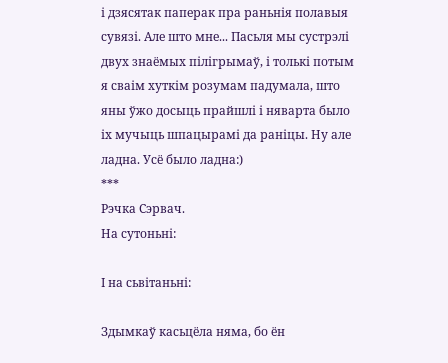і дзясятак паперак пра раньнія полавыя сувязі. Але што мне... Пасьля мы сустрэлі двух знаёмых пілігрымаў, і толькі потым я сваім хуткім розумам падумала, што яны ўжо досыць прайшлі і няварта было іх мучыць шпацырамі да раніцы. Ну але ладна. Усё было ладна:)
***
Рэчка Сэрвач.
На сутоньні:

І на сьвітаньні:

Здымкаў касьцёла няма, бо ён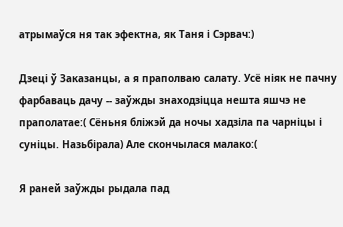атрымаўся ня так эфектна, як Таня і Сэрвач:)

Дзеці ў Заказанцы, а я праполваю салату. Усё ніяк не пачну фарбаваць дачу -- заўжды знаходзіцца нешта яшчэ не праполатае:( Сёньня бліжэй да ночы хадзіла па чарніцы і суніцы. Назьбірала) Але скончылася малако:(

Я раней заўжды рыдала пад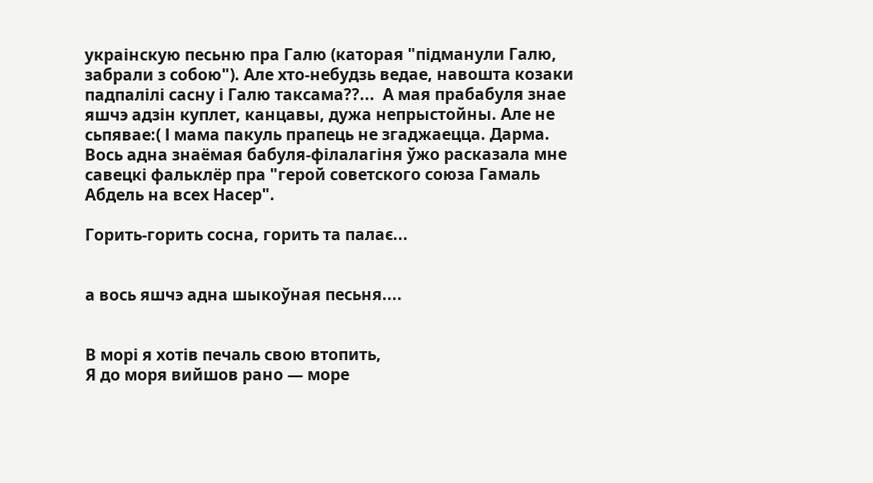украінскую песьню пра Галю (каторая "підманули Галю, забрали з собою"). Але хто-небудзь ведае, навошта козаки падпалілі сасну і Галю таксама??...  А мая прабабуля знае яшчэ адзін куплет, канцавы, дужа непрыстойны. Але не сьпявае:( І мама пакуль прапець не згаджаецца. Дарма.
Вось адна знаёмая бабуля-філалагіня ўжо расказала мне савецкі фальклёр пра "герой советского союза Гамаль Абдель на всех Насер".

Горить-горить сосна, горить та палає...


а вось яшчэ адна шыкоўная песьня....


В морі я хотів печаль свою втопить,
Я до моря вийшов рано — море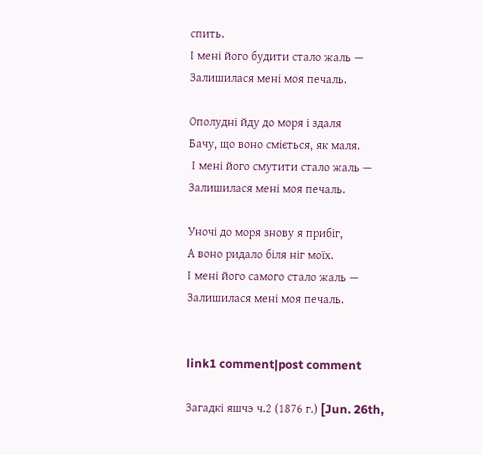спить.
І мені його будити стало жаль —
Залишилася мені моя печаль.

Ополудні йду до моря і здаля
Бачу, що воно сміється, як маля.
 І мені його смутити стало жаль —
Залишилася мені моя печаль.

Уночі до моря знову я прибіг,
А воно ридало біля ніг моїх.
І мені його самого стало жаль —
Залишилася мені моя печаль.


link1 comment|post comment

Загадкі яшчэ ч.2 (1876 г.) [Jun. 26th,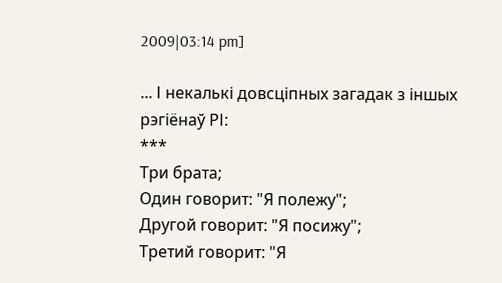2009|03:14 pm]

... І некалькі довсціпных загадак з іншых рэгіёнаў РІ:
***
Три брата;
Один говорит: "Я полежу";
Другой говорит: "Я посижу";
Третий говорит: "Я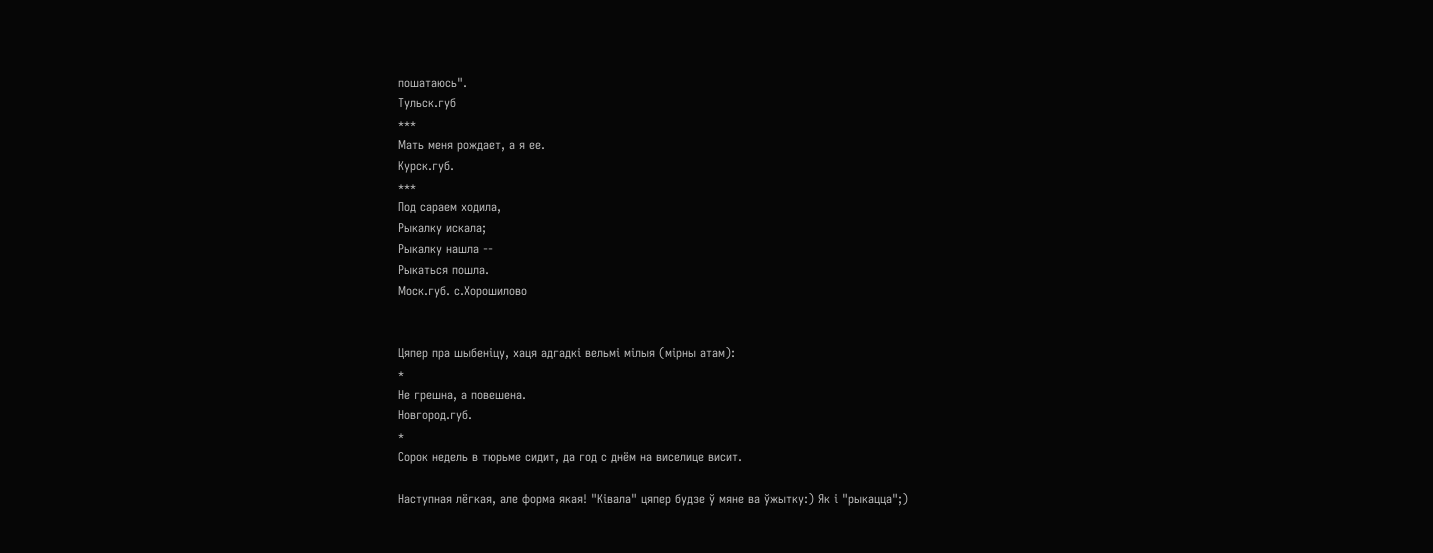пошатаюсь".
Тульск.губ
***
Мать меня рождает, а я ее.
Курск.губ.
***
Под сараем ходила,
Рыкалку искала;
Рыкалку нашла --
Рыкаться пошла.
Моск.губ. с.Хорошилово


Цяпер пра шыбеніцу, хаця адгадкі вельмі мілыя (мірны атам):
*
Не грешна, а повешена.
Новгород.губ.
*
Сорок недель в тюрьме сидит, да год с днём на виселице висит.

Наступная лёгкая, але форма якая! "Ківала" цяпер будзе ў мяне ва ўжытку:) Як і "рыкацца";)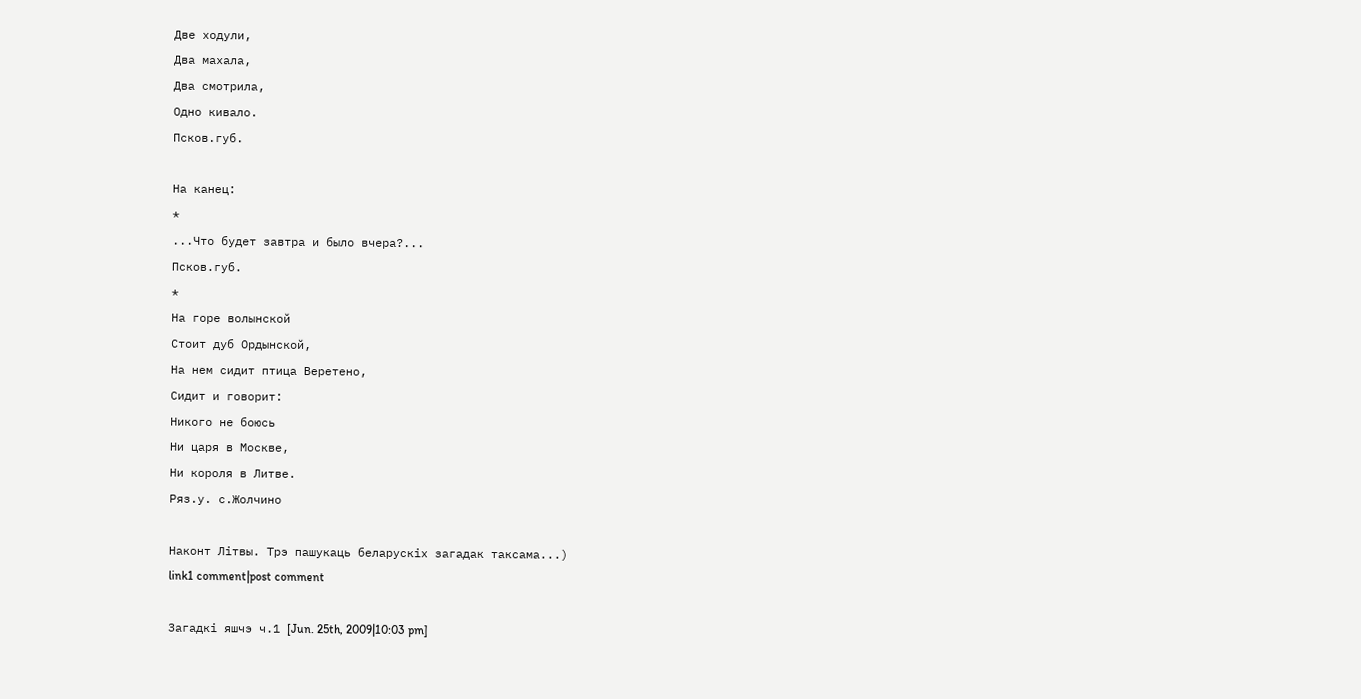Две ходули,
Два махала,
Два смотрила,
Одно кивало.
Псков.губ.

На канец:
*
...Что будет завтра и было вчера?...
Псков.губ.
*
На горе волынской
Стоит дуб Ордынской,
На нем сидит птица Веретено,
Сидит и говорит:
Никого не боюсь
Ни царя в Москве,
Ни короля в Литве.
Ряз.у. с.Жолчино

Наконт Літвы. Трэ пашукаць беларускіх загадак таксама...)
link1 comment|post comment

Загадкі яшчэ ч.1 [Jun. 25th, 2009|10:03 pm]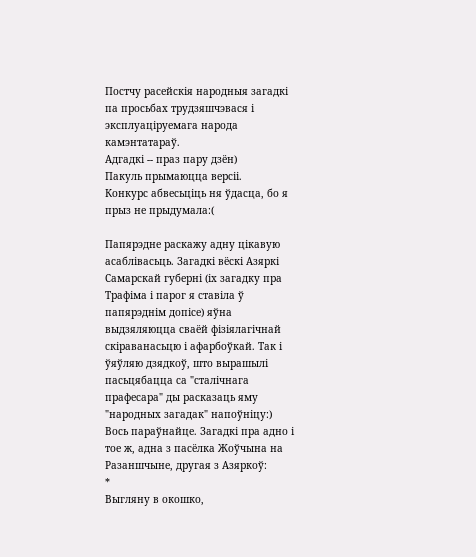Постчу расейскія народныя загадкі па просьбах трудзяшчэвася і эксплуаціруемага народа камэнтатараў.
Адгадкі -- праз пару дзён)
Пакуль прымаюцца версіі.
Конкурс абвесьціць ня ўдасца, бо я прыз не прыдумала:(

Папярэдне раскажу адну цікавую асаблівасьць. Загадкі вёскі Азяркі Самарскай губерні (іх загадку пра Трафіма і парог я ставіла ў папярэднім допісе) яўна выдзяляюцца сваёй фізіялагічнай скіраванасьцю і афарбоўкай. Так і ўяўляю дзядкоў, што вырашылі пасьцябацца са "сталічнага прафесара" ды расказаць яму "народных загадак" напоўніцу:)
Вось параўнайце. Загадкі пра адно і тое ж, адна з пасёлка Жоўчына на Разаншчыне, другая з Азяркоў:
*
Выгляну в окошко,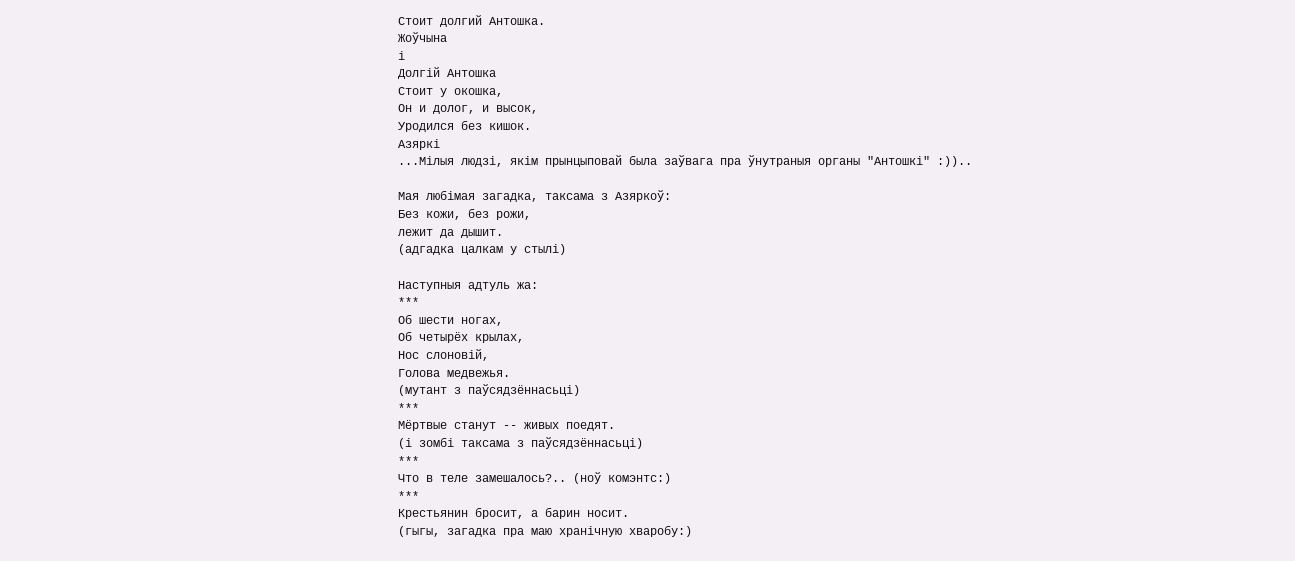Стоит долгий Антошка.
Жоўчына
і
Долгій Антошка
Стоит у окошка,
Он и долог, и высок,
Уродился без кишок.
Азяркі
...Мілыя людзі, якім прынцыповай была заўвага пра ўнутраныя органы "Антошкі" :))..

Мая любімая загадка, таксама з Азяркоў:
Без кожи, без рожи,
лежит да дышит.
(адгадка цалкам у стылі)

Наступныя адтуль жа:
***
Об шести ногах,
Об четырёх крылах,
Нос слоновій,
Голова медвежья.
(мутант з паўсядзённасьці)
***
Мёртвые станут -- живых поедят.
(і зомбі таксама з паўсядзённасьці)
***
Что в теле замешалось?.. (ноў комэнтс:)
***
Крестьянин бросит, а барин носит.
(гыгы, загадка пра маю хранічную хваробу:)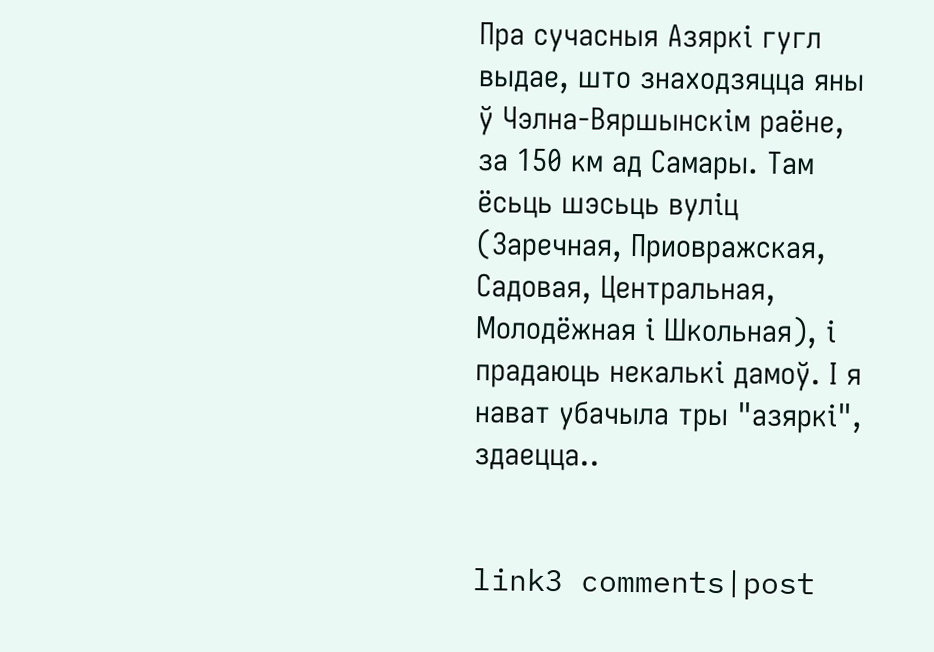Пра сучасныя Азяркі гугл выдае, што знаходзяцца яны ў Чэлна-Вяршынскім раёне, за 150 км ад Самары. Там ёсьць шэсьць вуліц (Заречная, Приовражская, Садовая, Центральная, Молодёжная і Школьная), і прадаюць некалькі дамоў. І я нават убачыла тры "азяркі", здаецца..


link3 comments|post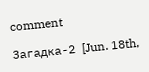comment

Загадка-2 [Jun. 18th,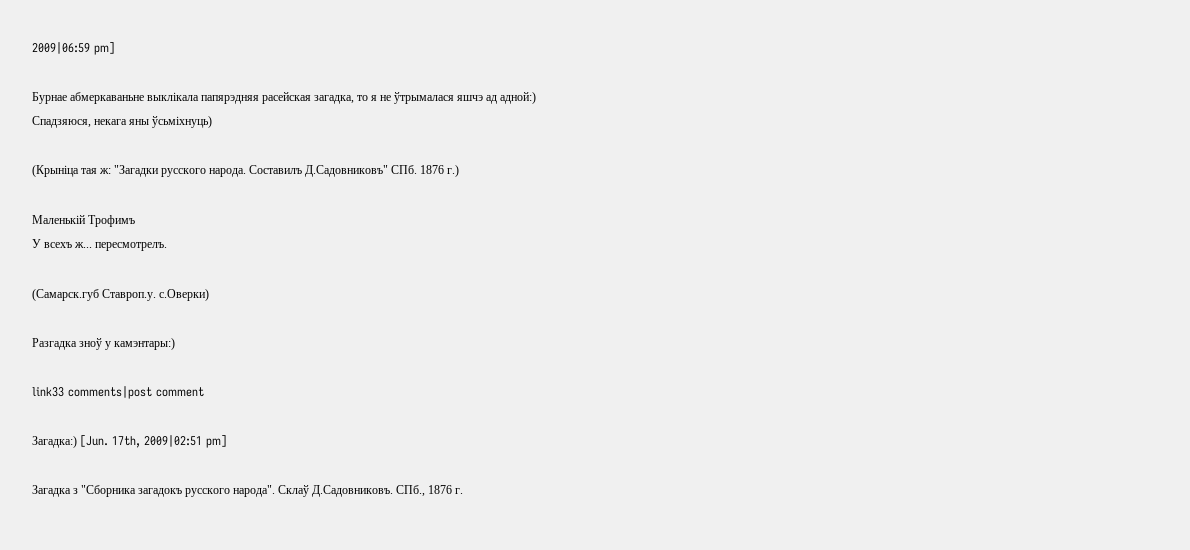2009|06:59 pm]

Бурнае абмеркаваньне выклікала папярэдняя расейская загадка, то я не ўтрымалася яшчэ ад адной:)
Спадзяюся, некага яны ўсьміхнуць)

(Крыніца тая ж: "Загадки русского народа. Составилъ Д.Садовниковъ" СПб. 1876 г.)

Маленькій Трофимъ
У всехъ ж... пересмотрелъ.

(Самарск.губ Ставроп.у. с.Оверки)

Разгадка зноў у камэнтары:)

link33 comments|post comment

Загадка:) [Jun. 17th, 2009|02:51 pm]

Загадка з "Сборника загадокъ русского народа". Склаў Д.Садовниковъ. СПб., 1876 г.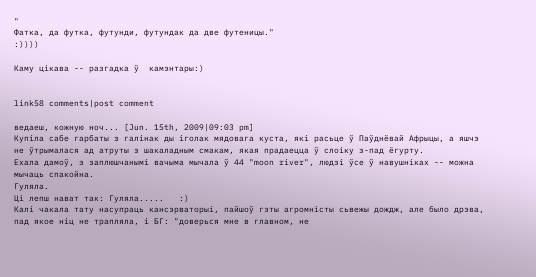"
Фатка, да футка, футунди, футундак да две футеницы."
:))))

Каму цікава -- разгадка ў  камэнтары:)


link58 comments|post comment

ведаеш, кожную ноч... [Jun. 15th, 2009|09:03 pm]
Купіла сабе гарбаты з галінак ды іголак мядовага куста, які расьце ў Паўднёвай Афрыцы, а яшчэ не ўтрымалася ад атруты з шакаладным смакам, якая прадаецца ў слоіку з-пад ёгурту.
Ехала дамоў, з заплюшчанымі вачыма мычала ў 44 "moon river", людзі ўсе ў навушніках -- можна мычаць спакойна.
Гуляла.
Ці лепш нават так: Гуляла.....   :)
Калі чакала тату насупраць кансэрваторыі, пайшоў гэты агромністы сьвежы дождж, але было дрэва, пад якое ніц не трапляла, і БГ: "доверься мне в главном, не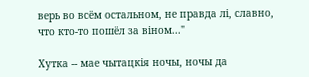верь во всём остальном, не правда лі, славно, что кто-то пошёл за віном..."

Хутка -- мае чытацкія ночы, ночы да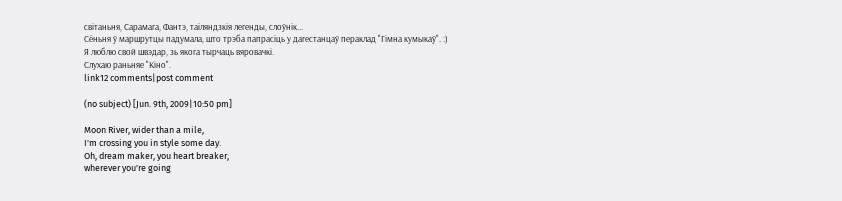світаньня, Сарамага, Фантэ, таіляндзкія легенды, слоўнік...
Сёньня ў маршрутцы падумала, што трэба папрасіць у дагестанцаў пераклад "Гімна кумыкаў". :)
Я люблю свой швэдар, зь якога тырчаць вяровачкі.
Слухаю раньняе "Кіно".
link12 comments|post comment

(no subject) [Jun. 9th, 2009|10:50 pm]

Moon River, wider than a mile,
I'm crossing you in style some day.
Oh, dream maker, you heart breaker,
wherever you're going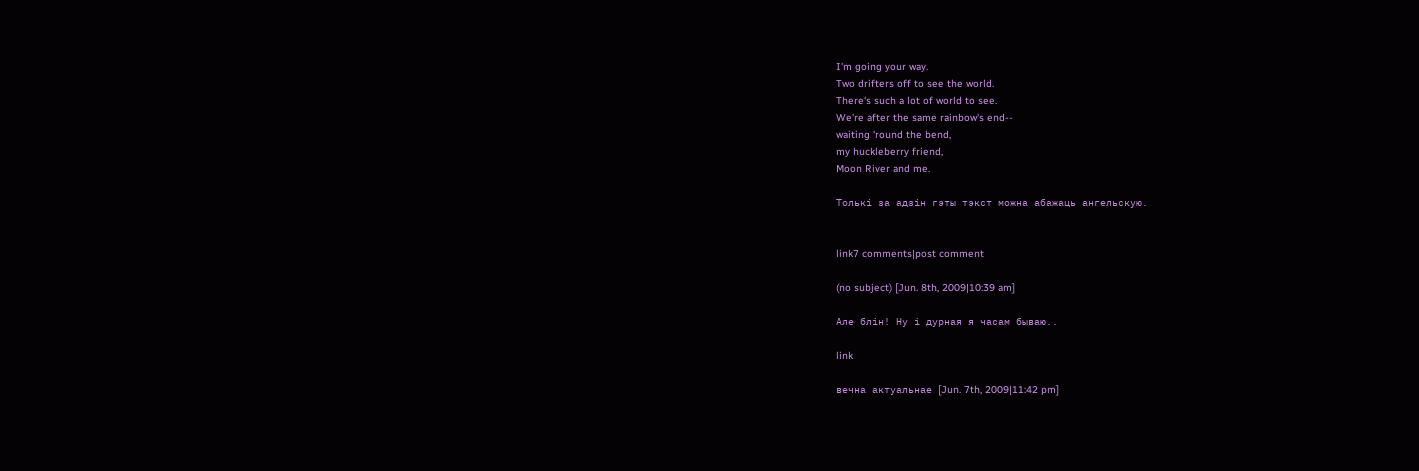I'm going your way.
Two drifters off to see the world.
There's such a lot of world to see.
We're after the same rainbow's end--
waiting 'round the bend,
my huckleberry friend,
Moon River and me.

Толькі за адзін гэты тэкст можна абажаць ангельскую.


link7 comments|post comment

(no subject) [Jun. 8th, 2009|10:39 am]

Але блін! Ну і дурная я часам бываю..

link

вечна актуальнае [Jun. 7th, 2009|11:42 pm]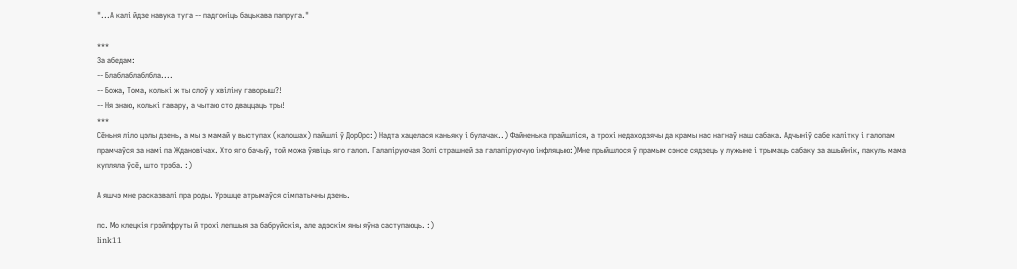"...А калі йдзе навука туга -- падгоніць бацькава папруга."

***
За абедам:
-- Блаблаблаблбла....
-- Божа, Тома, колькі ж ты слоў у хвіліну гаворыш?!
-- Ня знаю, колькі гавару, а чытаю сто дваццаць тры!
***
Сёньня ліло цэлы дзень, а мы з мамай у выступах (калошах) пайшлі ў ДорОрс:) Надта хацелася каньяку і булачак..) Файненька прайшліся, а трохі недаходзячы да крамы нас нагнаў наш сабака. Адчыніў сабе калітку і галопам прамчаўся за намі па Ждановічах. Хто яго бачыў, той можа ўявіць яго галоп. Галапіруючая Золі страшней за галапіруючую інфляцыю:)Мне прыйшлося ў прамым сэнсе сядзець у лужыне і трымаць сабаку за ашыйнік, пакуль мама купляла ўсё, што трэба. :)

А яшчэ мне расказвалі пра роды. Урэшце атрымаўся сімпатычны дзень.

пс. Мо клецкія грэйпфруты й трохі лепшыя за бабруйскія, але адэскім яны яўна саступаюць. :)
link11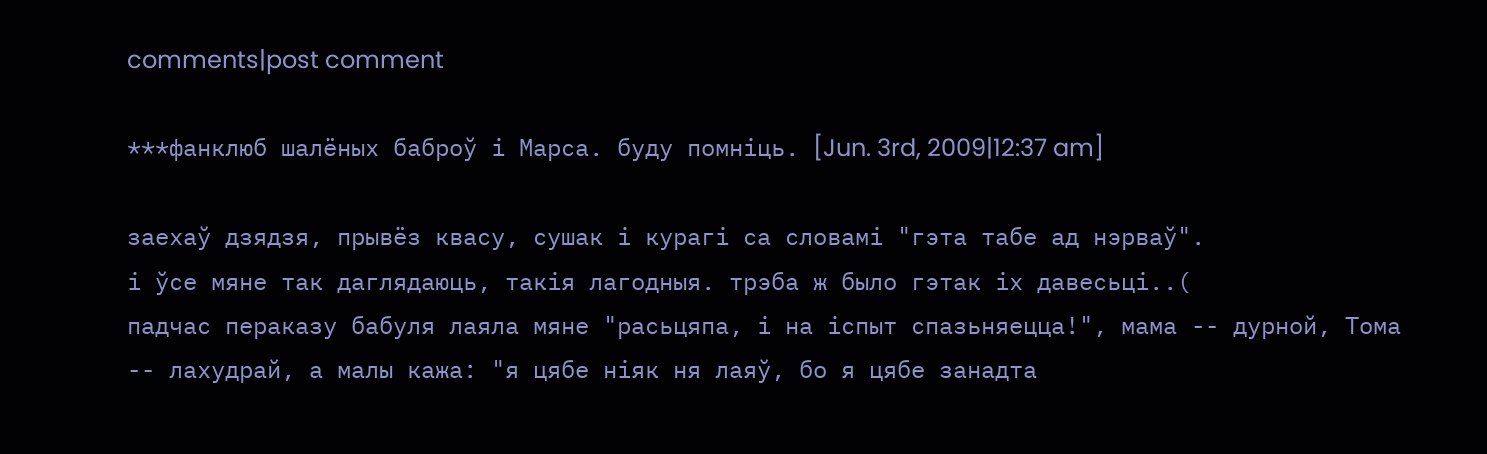comments|post comment

***фанклюб шалёных баброў і Марса. буду помніць. [Jun. 3rd, 2009|12:37 am]

заехаў дзядзя, прывёз квасу, сушак і курагі са словамі "гэта табе ад нэрваў".
і ўсе мяне так даглядаюць, такія лагодныя. трэба ж было гэтак іх давесьці..(
падчас пераказу бабуля лаяла мяне "расьцяпа, і на іспыт спазьняецца!", мама -- дурной, Тома -- лахудрай, а малы кажа: "я цябе ніяк ня лаяў, бо я цябе занадта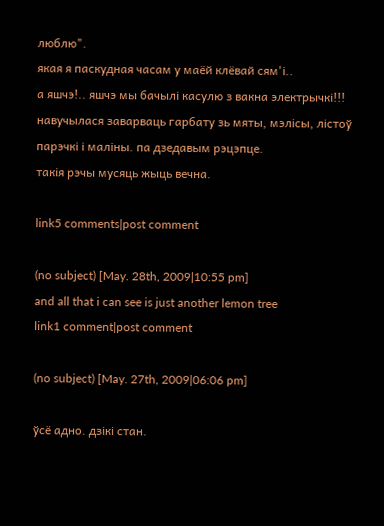люблю".
якая я паскудная часам у маёй клёвай сям'і..
а яшчэ!.. яшчэ мы бачылі касулю з вакна электрычкі!!!
навучылася заварваць гарбату зь мяты, мэлісы, лістоў парэчкі і маліны. па дзедавым рэцэпце.
такія рэчы мусяць жыць вечна.

link5 comments|post comment

(no subject) [May. 28th, 2009|10:55 pm]
and all that i can see is just another lemon tree
link1 comment|post comment

(no subject) [May. 27th, 2009|06:06 pm]

ўсё адно. дзікі стан.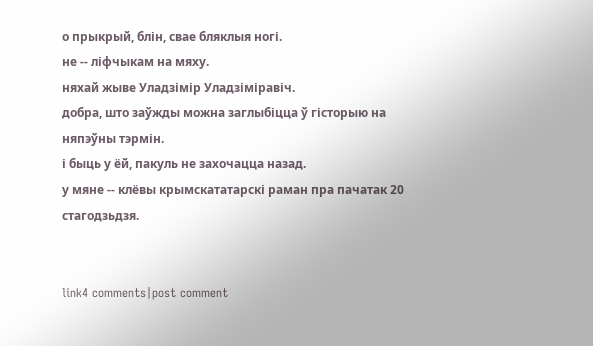о прыкрый, блін, свае бляклыя ногі.
не -- ліфчыкам на мяху.
няхай жыве Уладзімір Уладзіміравіч.
добра, што заўжды можна заглыбіцца ў гісторыю на няпэўны тэрмін.
і быць у ёй, пакуль не захочацца назад.
у мяне -- клёвы крымскататарскі раман пра пачатак 20 стагодзьдзя.


link4 comments|post comment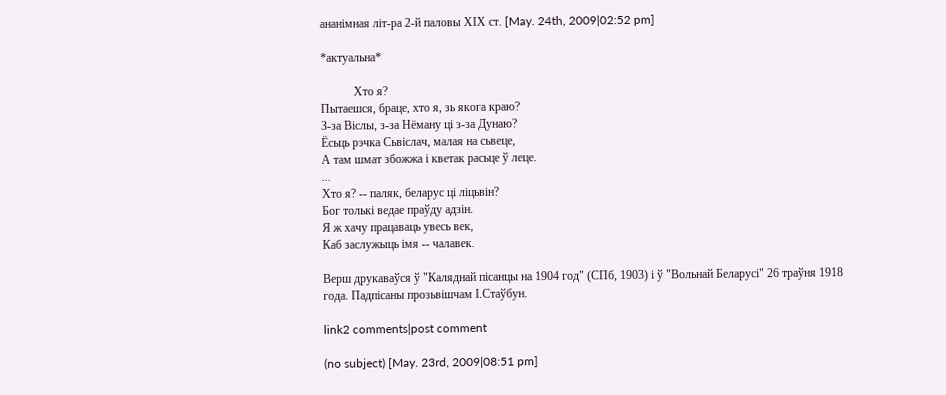ананімная літ-ра 2-й паловы ХІХ ст. [May. 24th, 2009|02:52 pm]

*актуальна*

           Хто я?
Пытаешся, браце, хто я, зь якога краю?
З-за Віслы, з-за Нёману ці з-за Дунаю?
Ёсьць рэчка Сьвіслач, малая на сьвеце,
А там шмат збожжа і кветак расьце ў леце.
...
Хто я? -- паляк, беларус ці ліцьвін?
Бог толькі ведае праўду адзін.
Я ж хачу працаваць увесь век,
Каб заслужыць імя -- чалавек.

Верш друкаваўся ў "Каляднай пісанцы на 1904 год" (СПб, 1903) і ў "Вольнай Беларусі" 26 траўня 1918 года. Падпісаны прозьвішчам І.Стаўбун.

link2 comments|post comment

(no subject) [May. 23rd, 2009|08:51 pm]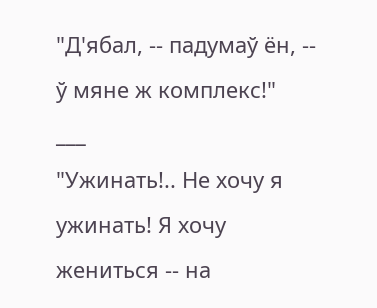"Д'ябал, -- падумаў ён, -- ў мяне ж комплекс!"
___
"Ужинать!.. Не хочу я ужинать! Я хочу жениться -- на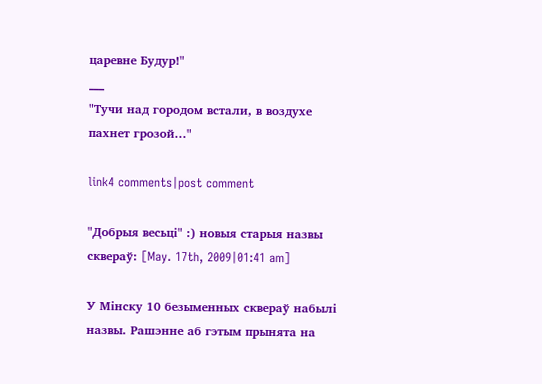царевне Будур!"
___
"Тучи над городом встали, в воздухе пахнет грозой..."

link4 comments|post comment

"Добрыя весьці" :) новыя старыя назвы сквераў: [May. 17th, 2009|01:41 am]

У Мiнску 10 безыменных сквераў набылi назвы. Рашэнне аб гэтым прынята на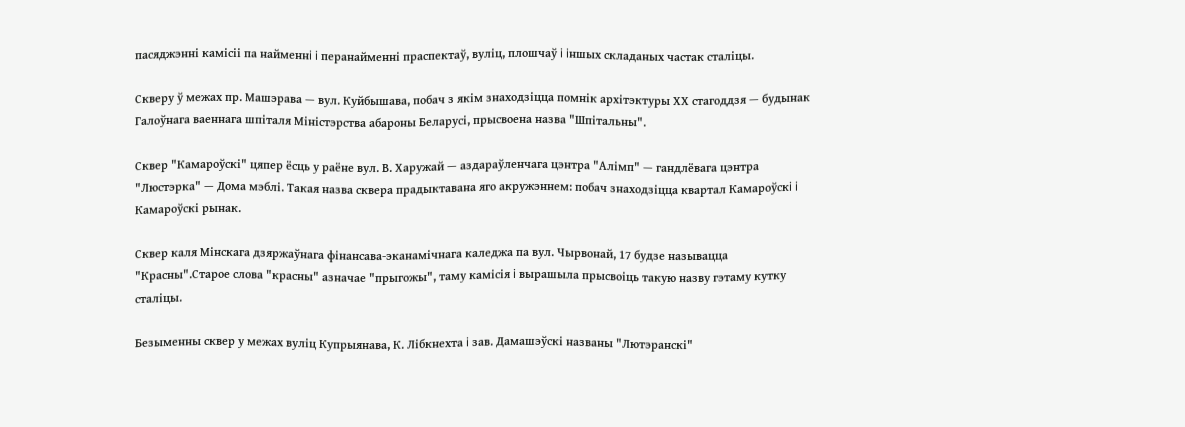пасяджэннi камiсii па найменнi i перанайменнi праспектаў, вулiц, плошчаў i iншых складаных частак сталiцы.

Скверу ў межах пр. Машэрава — вул. Куйбышава, побач з якiм знаходзiцца помнiк архiтэктуры ХХ стагоддзя — будынак Галоўнага ваеннага шпiталя Мiнiстэрства абароны Беларусi, прысвоена назва "Шпiтальны".

Сквер "Камароўскi" цяпер ёсць у раёне вул. В. Харужай — аздараўленчага цэнтра "Алiмп" — гандлёвага цэнтра "Люстэрка" — Дома мэблi. Такая назва сквера прадыктавана яго акружэннем: побач знаходзiцца квартал Камароўскi i Камароўскi рынак.

Сквер каля Мiнскага дзяржаўнага фiнансава-эканамiчнага каледжа па вул. Чырвонай, 17 будзе называцца "Красны".Старое слова "красны" азначае "прыгожы", таму камiсiя i вырашыла прысвоiць такую назву гэтаму кутку сталiцы.

Безыменны сквер у межах вулiц Купрыянава, К. Лiбкнехта i зав. Дамашэўскi названы "Лютэранскi"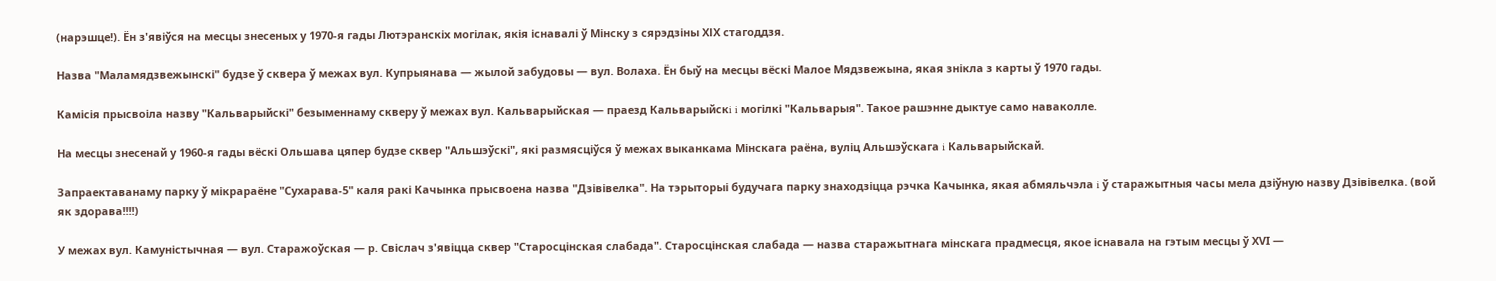(нарэшце!). Ён з'явiўся на месцы знесеных у 1970-я гады Лютэранскiх могiлак, якiя iснавалi ў Мiнску з сярэдзiны ХІХ стагоддзя.

Назва "Маламядзвежынскi" будзе ў сквера ў межах вул. Купрыянава — жылой забудовы — вул. Волаха. Ён быў на месцы вёскi Малое Мядзвежына, якая знiкла з карты ў 1970 гады.

Камiсiя прысвоiла назву "Кальварыйскi" безыменнаму скверу ў межах вул. Кальварыйская — праезд Кальварыйскi i могiлкi "Кальварыя". Такое рашэнне дыктуе само наваколле.

На месцы знесенай у 1960-я гады вёскi Ольшава цяпер будзе сквер "Альшэўскi", якi размясцiўся ў межах выканкама Мiнскага раёна, вулiц Альшэўскага i Кальварыйскай.

Запраектаванаму парку ў мiкрараёне "Сухарава-5" каля ракi Качынка прысвоена назва "Дзiвiвелка". На тэрыторыi будучага парку знаходзiцца рэчка Качынка, якая абмяльчэла i ў старажытныя часы мела дзiўную назву Дзiвiвелка. (вой як здорава!!!!)

У межах вул. Камунiстычная — вул. Старажоўская — р. Свiслач з'явiцца сквер "Старосцiнская слабада". Старосцiнская слабада — назва старажытнага мiнскага прадмесця, якое iснавала на гэтым месцы ў ХVI —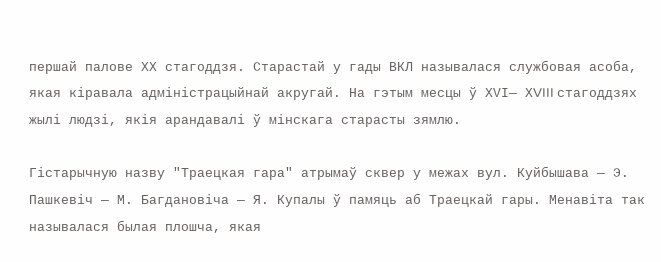першай палове ХХ стагоддзя. Старастай у гады ВКЛ называлася службовая асоба, якая кiравала адмiнiстрацыйнай акругай. На гэтым месцы ў ХVI— ХVIII стагоддзях жылi людзi, якiя арандавалi ў мiнскага старасты зямлю.

Гiстарычную назву "Траецкая гара" атрымаў сквер у межах вул. Куйбышава — Э. Пашкевiч — М. Багдановiча — Я. Купалы ў памяць аб Траецкай гары. Менавiта так называлася былая плошча, якая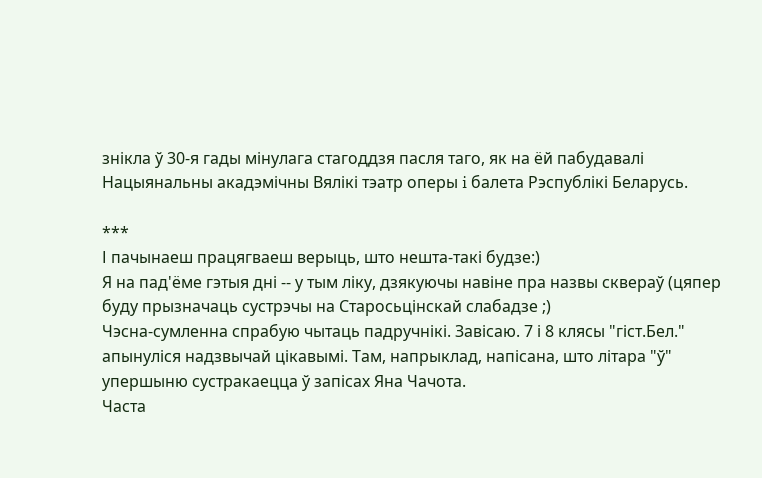знiкла ў 30-я гады мiнулага стагоддзя пасля таго, як на ёй пабудавалi Нацыянальны акадэмiчны Вялiкi тэатр оперы i балета Рэспублiкi Беларусь.

***
І пачынаеш працягваеш верыць, што нешта-такі будзе:)
Я на пад'ёме гэтыя дні -- у тым ліку, дзякуючы навіне пра назвы сквераў (цяпер буду прызначаць сустрэчы на Старосьцінскай слабадзе ;)
Чэсна-сумленна спрабую чытаць падручнікі. Завісаю. 7 і 8 клясы "гіст.Бел." апынуліся надзвычай цікавымі. Там, напрыклад, напісана, што літара "ў" упершыню сустракаецца ў запісах Яна Чачота.
Часта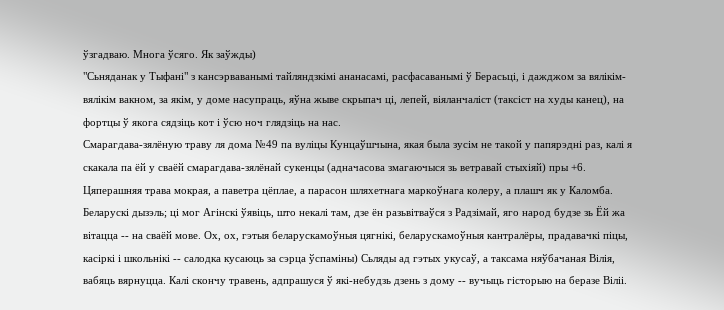ўзгадваю. Многа ўсяго. Як заўжды)
"Сьняданак у Тыфані" з кансэрваванымі тайляндзкімі ананасамі, расфасаванымі ў Берасьці, і дажджом за вялікім-вялікім вакном, за якім, у доме насупраць, яўна жыве скрыпач ці, лепей, віяланчаліст (таксіст на худы канец), на фортцы ў якога сядзіць кот і ўсю ноч глядзіць на нас.
Смарагдава-зялёную траву ля дома №49 па вуліцы Кунцаўшчына, якая была зусім не такой у папярэдні раз, калі я скакала па ёй у сваёй смарагдава-зялёнай сукенцы (адначасова змагаючыся зь ветравай стыхіяй) пры +6. Цяперашняя трава мокрая, а паветра цёплае, а парасон шляхетнага маркоўнага колеру, а плашч як у Каломба.
Беларускі дызэль; ці мог Агінскі ўявіць, што некалі там, дзе ён разьвітваўся з Радзімай, яго народ будзе зь Ёй жа вітацца -- на сваёй мове. Ох, ох, гэтыя беларускамоўныя цягнікі, беларускамоўныя кантралёры, прадавачкі піцы, касіркі і школьнікі -- салодка кусаюць за сэрца ўспаміны) Сьляды ад гэтых укусаў, а таксама няўбачаная Вілія, вабяць вярнуцца. Калі скончу травень, адпрашуся ў які-небудзь дзень з дому -- вучыць гісторыю на беразе Віліі.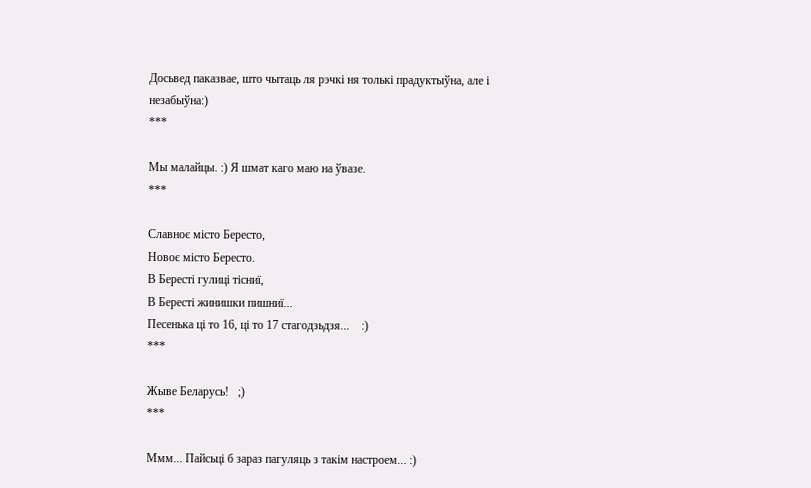Досьвед паказвае, што чытаць ля рэчкі ня толькі прадуктыўна, але і незабыўна:)
***

Мы малайцы. :) Я шмат каго маю на ўвазе.
***

Славноє місто Бересто,
Новоє місто Бересто.
В Бересті гулиці тісниї,
В Бересті жинишки пишниї...
Песенька ці то 16, ці то 17 стагодзьдзя...    :)
***

Жыве Беларусь!   ;)
***

Ммм... Пайсьці б зараз пагуляць з такім настроем... :)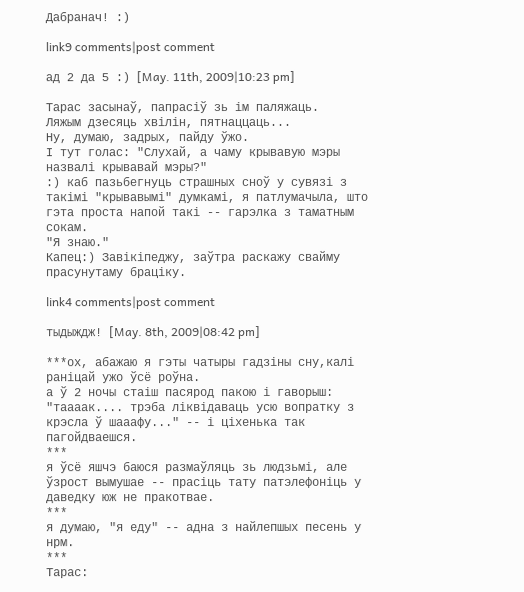Дабранач! :)

link9 comments|post comment

ад 2 да 5 :) [May. 11th, 2009|10:23 pm]

Тарас засынаў, папрасіў зь ім паляжаць.
Ляжым дзесяць хвілін, пятнаццаць...
Ну, думаю, задрых, пайду ўжо.
І тут голас: "Слухай, а чаму крывавую мэры назвалі крывавай мэры?"
:) каб пазьбегнуць страшных сноў у сувязі з такімі "крывавымі" думкамі, я патлумачыла, што гэта проста напой такі -- гарэлка з таматным сокам.
"Я знаю."
Капец:) Завікіпеджу, заўтра раскажу свайму прасунутаму браціку.

link4 comments|post comment

тыдыждж! [May. 8th, 2009|08:42 pm]

***ох, абажаю я гэты чатыры гадзіны сну,калі раніцай ужо ўсё роўна.
а ў 2 ночы стаіш пасярод пакою і гаворыш: "таааак.... трэба ліквідаваць усю вопратку з крэсла ў шааафу..." -- і ціхенька так пагойдваешся.
***
я ўсё яшчэ баюся размаўляць зь людзьмі, але ўзрост вымушае -- прасіць тату патэлефоніць у даведку юж не пракотвае.
***
я думаю, "я еду" -- адна з найлепшых песень у нрм.
***
Тарас: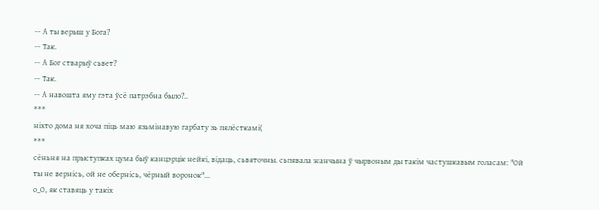-- А ты верыш у Бога?
-- Так.
-- А Бог стварыў сьвет?
-- Так.
-- А навошта яму гэта ўсё патрэбна было?..
***
ніхто дома ня хоча піць маю язьмінавую гарбату зь пялёсткамі(
***
сёньня на прыступках цума быў канцэрцік нейкі, відаць, сьвяточны. сьпявала жанчына ў чырвоным ды такім частушкавым голасам: "Ой ты не вернісь, ой не обернісь, чёрный воронок"...
о_О, як ставяць у такіх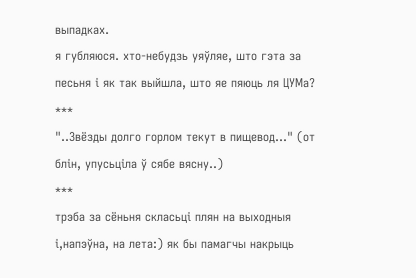выпадках.
я губляюся. хто-небудзь уяўляе, што гэта за песьня і як так выйшла, што яе пяюць ля ЦУМа?
***
"..Звёзды долго горлом текут в пищевод..." (от блін, упусьціла ў сябе вясну..)
***
трэба за сёньня скласьці плян на выходныя і,напэўна, на лета:) як бы памагчы накрыць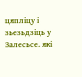цяпліцу і зьезьдзіць у Залесьсе. які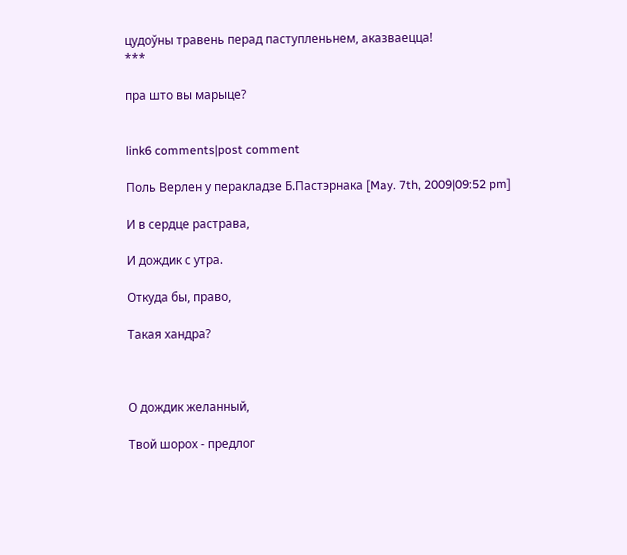цудоўны травень перад паступленьнем, аказваецца!
***

пра што вы марыце?


link6 comments|post comment

Поль Верлен у перакладзе Б.Пастэрнака [May. 7th, 2009|09:52 pm]

И в сердце растрава,

И дождик с утра.

Откуда бы, право,

Такая хандра?



О дождик желанный,

Твой шорох - предлог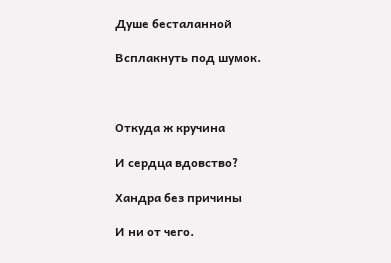Душе бесталанной

Всплакнуть под шумок.



Откуда ж кручина

И сердца вдовство?

Хандра без причины

И ни от чего.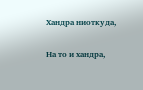Хандра ниоткуда,

На то и хандра,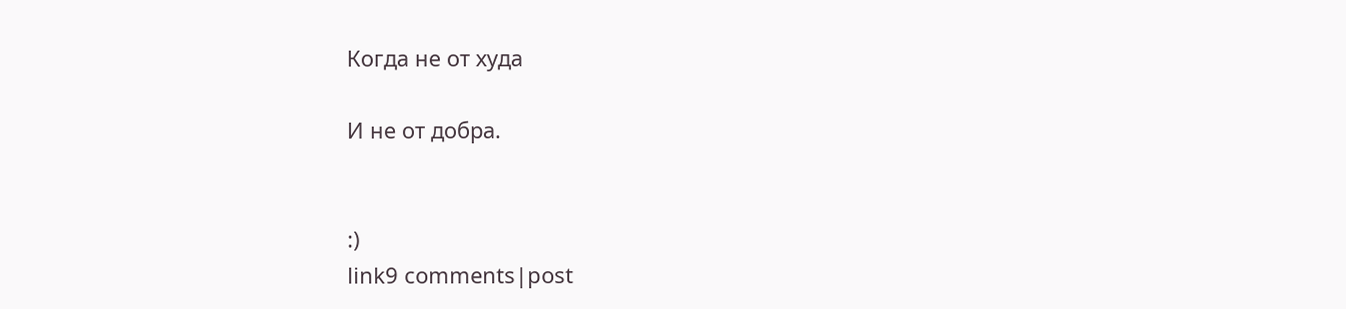Когда не от худа

И не от добра.


:)
link9 comments|post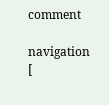comment

navigation
[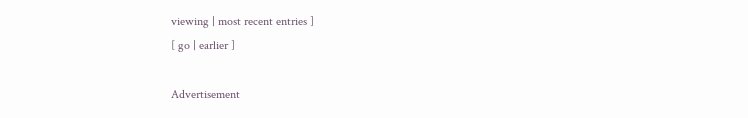viewing | most recent entries ]
[ go | earlier ]

Advertisement